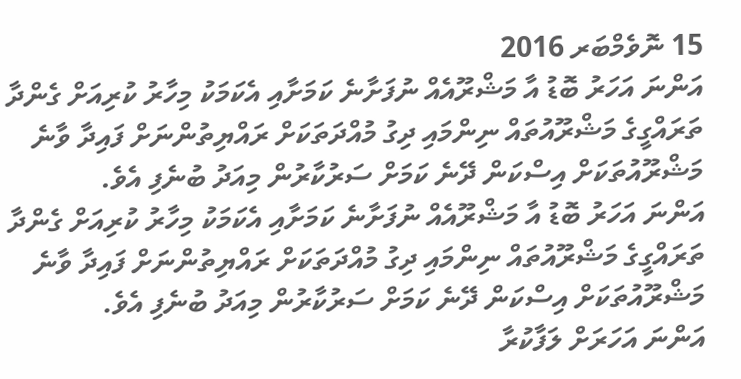15 ނޮވެމްބަރ 2016
އަންނަ އަހަރު ބޮޑު އާ މަޝްރޫއެއް ނުފަށާނެ ކަމަށާއި އެކަމަކު މިހާރު ކުރިއަށް ގެންދާ ތަރައްގީގެ މަޝްރޫއުތައް ނިންމައި ދިގު މުއްދަތަކަށް ރައްޔިތުންނަށް ފައިދާ ވާނެ މަޝްރޫއުތަކަށް އިސްކަން ދޭނެ ކަމަށް ސަރުކާރުން މިއަދު ބުނެފި އެވެ.
އަންނަ އަހަރު ބޮޑު އާ މަޝްރޫއެއް ނުފަށާނެ ކަމަށާއި އެކަމަކު މިހާރު ކުރިއަށް ގެންދާ ތަރައްގީގެ މަޝްރޫއުތައް ނިންމައި ދިގު މުއްދަތަކަށް ރައްޔިތުންނަށް ފައިދާ ވާނެ މަޝްރޫއުތަކަށް އިސްކަން ދޭނެ ކަމަށް ސަރުކާރުން މިއަދު ބުނެފި އެވެ.
އަންނަ އަހަރަށް ލަފާކުރާ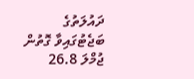ދައުލަތުގެ ބަޖެޓުގައިވާ ގޮތުން ޖުމްލަ 26.8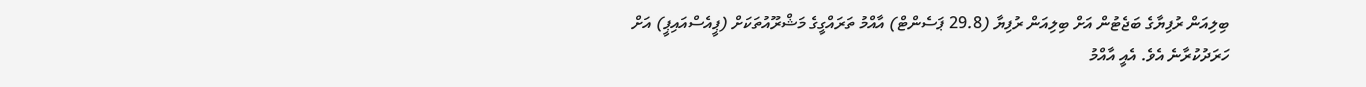ބިލިއަން ރުފިޔާގެ ބަޖެޓުން އަށް ބިލިއަން ރުފިޔާ (29.8 ޕަސެންޓް) އާއްމު ތަރައްގީގެ މަޝްރޫއުތަކަށް (ޕީއެސްއައިޕީ) އަށް ހަރަދުކުރާނެ އެވެ. އެއީ އާއްމު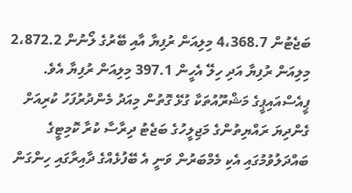ބަޖެޓުން 4،368.7 މިލިއަން ރުފިޔާ އާއި ބޭރުގެ ލޯނުން 2،872.2 މިލިއަން ރުފިޔާ އަދި ހިލޭ އެހީން 397.1 މިލިއަން ރުފިޔާ އެވެ.
ޕީއެސްއައިޕީގެ މަޝްރޫއުތަކާ ގުޅޭ ގޮތުން މިއަދު މެންދުރުފަހު ކުރިއަށް ގެންދިޔަ ރައްޔިތުންގެ މަޖިލީހުގެ ބަޖެޓު ދިރާސާ ކުރާ ކޮމިޓީގެ ބައްދަލުވުމުގައި އެކި މެމްބަރުން ވަނީ އެ ބޭފުޅެއްގެ ދާއިރާގައި ހިންގަން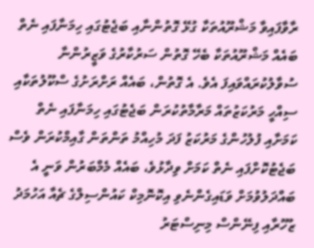ރާވާފައިވާ މަޝްރޫއުތަކާ ގުޅޭ ގޮތުންނާއި ބަޖެޓުގައި ހިމަނާފައި ނެތް ބައެއް މަޝްރޫއުތަކާ ބެހޭ ގޮތުން ސަރުކާރުގެ ވަޒީރުންނާ ސުވާލުކުރައްވައިފަ އެވެ. އެ ގޮތުން، ބައެއް ރަށްރަށުގެ ސްކޫލުތަކާއި ސިއްހީ މަރުކަޒުތައް މަރާމާތުކުރަން ބަޖެޓުގައި ހިމަނާފައި ނެތް ކަމަށާއި ފުލުހުންގެ މަރުކަޒު ފަދަ މުހިއްމު ތަންތަން ގާއިމްކުރަން ވެސް ބަޖެޓުކޮށްފައި ނެތް ކަމަށް ވިދާޅުވެ، ބައެއް މެމްބަރުން ވަނީ އެ ބައްދަލުވުމަށް ވަޑައިގެންނެވި އިކޮނޮމިކް ކައުންސިލްގެ ޗެއާ އަހުމަދު ޒުހޫރާއި ފިނޭންސް މިނިސްޓަރު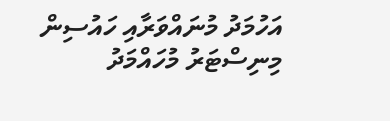އަހުމަދު މުނައްވަރާއި ހައުސިން މިނިސްޓަރު މުހައްމަދު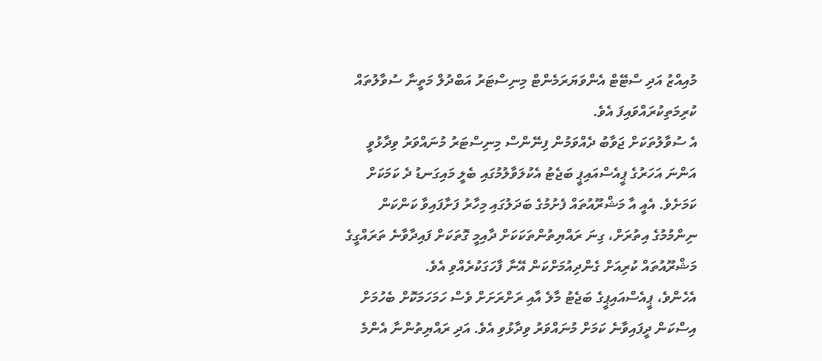މުއިއްޒު އަދި ސްޓޭޓް އެންވަޔަރަމެންޓް މިނިސްޓަރު އަބްދުލް މަތީނާ ސުވާލުތައް ކުރިމަތިކުރައްވައިފަ އެވެ.
އެ ސުވާލުތަކަށް ޖަވާބު ދެއްވަމުން ފިނޭންސް މިނިސްޓަރު މުނައްވަރު ވިދާޅުވީ އަންނަ އަހަރުގެ ޕީއެސްއައިޕީ ބަޖެޓު އެކުލަވާލުމުގައި ބެލީ މައިގަނޑު ދެ ކަމަކަށް ކަމަށެވެ. އެއީ އާ މަޝްރޫއުތައް ފެށުމުގެ ބަދަލުގައި މިހާރު ފަށާފައިވާ ކަންކަން ނިންމުމުގެ އިތުރަށް، ގިނަ ރައްޔިތުންތަކަކަށް ދާއިމީ ގޮތަކަށް ފައިދާވާނެ ތަރައްގީގެ މަޝްރޫއުތައް ކުރިއަށް ގެންދިއުމަށްކަން އޭނާ ފާހަގަކުރެއްވި އެވެ.
އެހެންވެ، ޕީއެސްއައިޕީގެ ބަޖެޓު މާލެ އާއި ރަށްރަށަށް ވެސް ހަމަހަމަކޮށް ބެހުމަށް އިސްކަން ދީފައިވާނެ ކަމަށް މުނައްވަރު ވިދާޅުވި އެވެ. އަދި ރައްޔިތުންނާ އެންމެ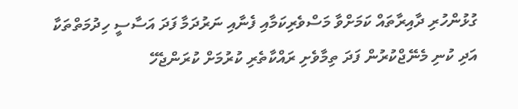ގުޅުންހުރި ދާއިރާތައް ކަމަށްވާ މަސްވެރިކަމާއި ފެނާއި ނަރުދަމާ ފަދަ އަސާސީ ހިދުމަތްތަކާ އަދި ކުނި މެނޭޖްކުރުން ފަދަ ތިމާވެށި ރައްކާތެރި ކުރުމަށް ކުރަންޖެހޭ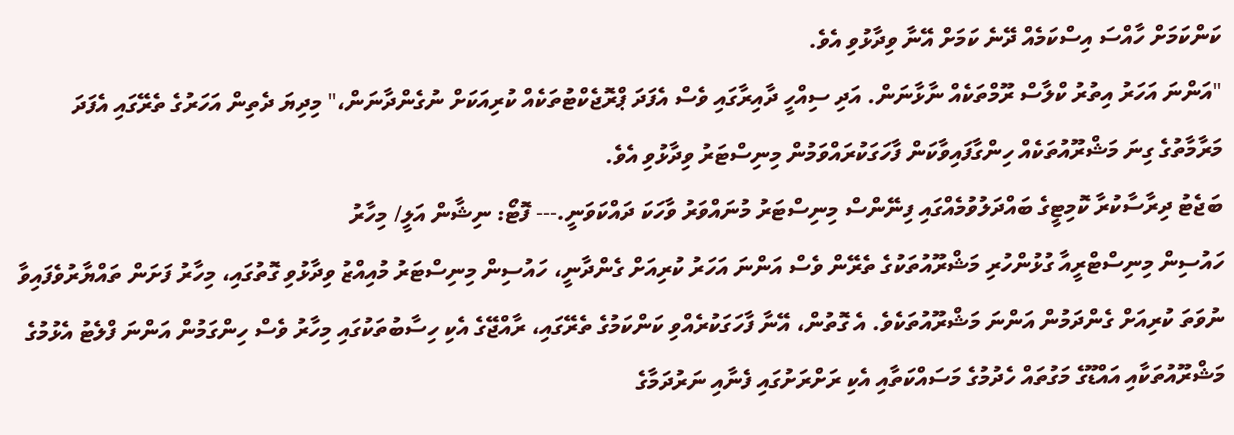ކަންކަމަށް ހާއްސަ އިސްކަމެއް ދޭނެ ކަމަށް އޭނާ ވިދާޅުވި އެވެ.
"އަންނަ އަހަރު އިތުރު ކްލާސް ރޫމްތަކެއް ނާޅާނަން. އަދި ސިއްހީ ދާއިރާގައި ވެސް އެފަދަ ޕްރޮޖެކްޓުތަކެއް ކުރިއަކަށް ނުގެންދާނަން،" މިދިޔަ ދެތިން އަހަރުގެ ތެރޭގައި އެފަދަ މަރާމާތުގެ ގިނަ މަޝްރޫއުތަކެއް ހިންގާފައިވާކަން ފާހަގަކުރައްވަމުން މިނިސްޓަރު ވިދާޅުވި އެވެ.
ބަޖެޓު ދިރާސާކުރާ ކޮމިޓީގެ ބައްދަލުވުމެއްގައި ފިނޭންސް މިނިސްޓަރު މުނައްވަރު ވާހަކަ ދައްކަވަނީ.--- ފޮޓޯ: ނިޝާން އަލީ/ މިހާރު
ހައުސިން މިނިސްޓްރީއާ ގުޅުންހުރި މަޝްރޫއުތަކުގެ ތެރޭން ވެސް އަންނަ އަހަރު ކުރިއަށް ގެންދާނީ، ހައުސިން މިނިސްޓަރު މުއިއްޒު ވިދާޅުވި ގޮތުގައި، މިހާރު ފަށަން ތައްޔާރުވެފައިވާ ނުވަތަ ކުރިއަށް ގެންދަމުން އަންނަ މަޝްރޫއުތަކެވެ. އެ ގޮތުން، އޭނާ ފާހަގަކުރެއްވި ކަންކަމުގެ ތެރޭގައި، ރާއްޖޭގެ އެކި ހިސާބުތަކުގައި މިހާރު ވެސް ހިންގަމުން އަންނަ ފްލެޓު އެޅުމުގެ މަޝްރޫއުތަކާއި އައްޑޫގެ މަގުތައް ހެދުމުގެ މަސައްކަތާއި އެކި ރަށްރަށުގައި ފެނާއި ނަރުދަމާގެ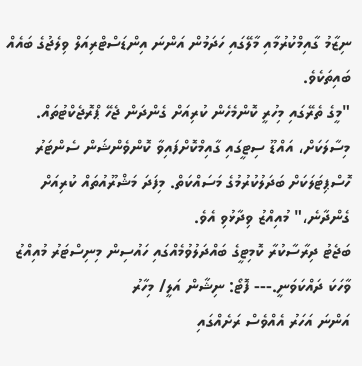ނިޒާމު ގާއިމްކުރުމާއި މާލޭގައި ހަދަމުން އަންނަ އިންޑަސްޓްރިއަލް ވިލެޖުގެ ބައެއް ބައިތަކެވެ.
"މީގެ ތެރޭގައި މިހުރީ ކޮންމެހެން ކުރިއަށް ގެންދަން ޖެހޭ ޕްރޮޖެކްޓުތައް. މިސާލަކަށް، އައްޑޫ ސިޓީގައި ގާއިމްކޮށްފައިވާ ކޮންވެންޝަން ސެންޓަރު ހޮސްޕިޓަލަކަށް ބަދަލުކުރުމުގެ މަސައްކަތް. މިފަދަ މަޝްރޫއުތައް ކުރިއަށް ގެންދާނެ،" މުއިއްޒު ވިދާޅުވި އެވެ.
ބަޖެޓު ދިރާސާކުރާ ކޮމިޓީގެ ބައްދަލުވުމެއްގައި ހައުސިން މިނިސްޓަރު މުއިއްޒު ވާހަކަ ދައްކަވަނީ.--- ފޮޓޯ: ނިޝާން އަލީ/ މިހާރު
އަންނަ އަހަރު އެއްވެސް ރަށެއްގައި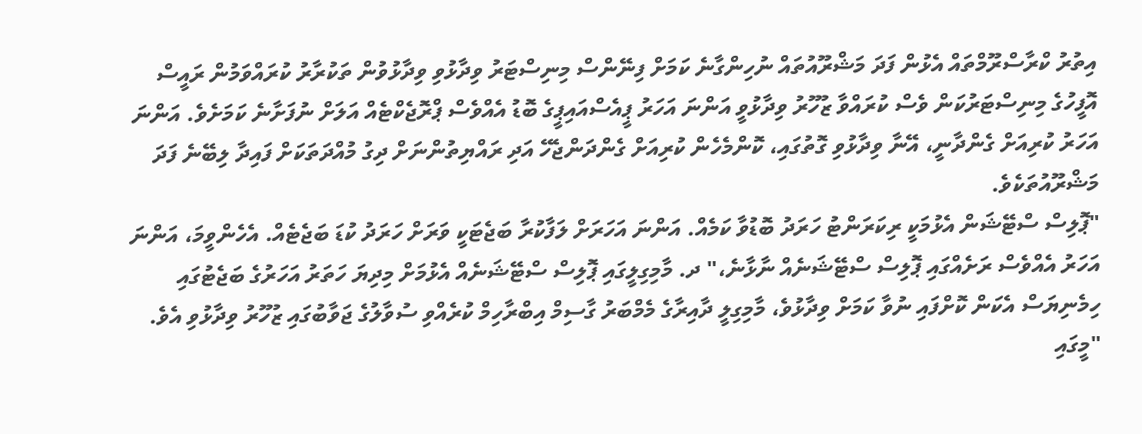އިތުރު ކްރާސްރޫމްތައް އެޅުން ފަދަ މަޝްރޫއުތައް ނުހިންގާނެ ކަމަށް ފިނޭންސް މިނިސްޓަރު ވިދާޅުވި ވިދާޅުވުން ތަކުރާރު ކުރައްވަމުން ރައީސް އޮފީހުގެ މިނިސްޓަރުކަން ވެސް ކުރައްވާ ޒުހޫރު ވިދާޅުވީ އަންނަ އަހަރު ޕީއެސްއައިޕީގެ ބޮޑު އެއްވެސް ޕްރޮޖެކްޓެއް އަލަށް ނުފަށާނެ ކަމަށެވެ. އަންނަ އަހަރު ކުރިއަށް ގެންދާނީ، އޭނާ ވިދާޅުވި ގޮތުގައި، ކޮންމެހެން ކުރިއަށް ގެންދަންޖެހޭ އަދި ރައްޔިތުންނަށް ދިގު މުއްދަތަކަށް ފައިދާ ލިބޭނެ ފަދަ މަޝްރޫއުތަކެވެ.
"ޕޮލިސް ސްޓޭޝަން އެޅުމަކީ ރިކަރަންޓު ހަރަދު ބޮޑުވާ ކަމެއް. އަންނަ އަހަރަށް ލަފާކުރާ ބަޖެޓަކީ ވަރަށް ހަރަދު ކުޑަ ބަޖެޓެއް. އެހެންވީމަ، އަންނަ އަހަރު އެއްވެސް ރަށެއްގައި ޕޮލިސް ސްޓޭޝަނެއް ނާޅާނެ،" ދ. މާމިގިލީގައި ޕޮލިސް ސްޓޭޝަނެއް އެޅުމަށް މިދިޔަ ހަތަރު އަހަރުގެ ބަޖެޓުގައި ހިމެނިޔަސް އެކަން ކޮށްފައި ނުވާ ކަމަށް ވިދާޅުވެ، މާމިގިލީ ދާއިރާގެ މެމްބަރު ގާސިމް އިބްރާހިމް ކުރެއްވި ސުވާލުގެ ޖަވާބުގައި ޒުހޫރު ވިދާޅުވި އެވެ.
"މީގައި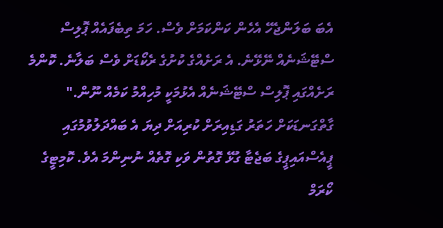އެބަ ބަލަންޖެހޭ އެހެން ކަންކަމަށް ވެސް. ހަމަ ތިބެފައެއް ޕޮލިސް ސްޓޭޝަނެއް ނޭޅޭނެ. އެ ރަށެއްގެ ކުށުގެ ރެކޯޑަށް ވެސް ބަލާނެ. ކޮންމެ ރަށެއްގައި ޕޮލިސް ސްޓޭޝަނެއް އެޅުމަކީ މުހިއްމު ކަމެއް ނޫން."
ގާތްގަނޑަކަށް ހަތަރު ގަޑިއިރަށް ކުރިއަށް ދިޔަ އެ ބައްދަލުވުމުގައި ޕީއެސްއައިޕީގެ ބަޖެޓާ ގުޅޭ ގޮތުން ވަކި ގޮތެއް ނުނިންމަ އެވެ. ކޮމިޓީގެ ކޯރަމް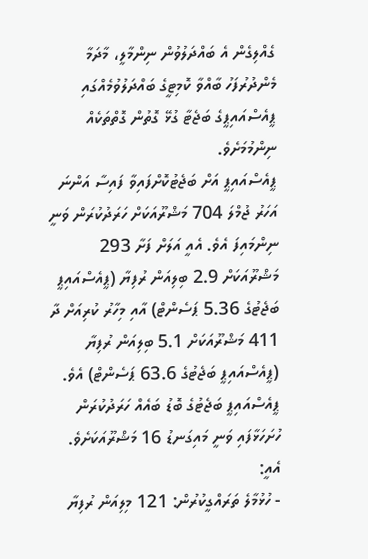ގެއްލިގެން އެ ބައްދަލުވުން ނިންމާލީ، މާދަމާ މެންދުރުފަހު ބާއްވާ ކޮމިޓީގެ ބައްދަލުވުމެއްގައި ޕީއެސްއައިޕީގެ ބަޖެޓާ ގުޅޭ ގޮތުން ގޮތްތަކެއް ނިންމުމަށެވެ.
ޕީއެސްއައިޕީ އަށް ބަޖެޓުކޮށްފައިވާ ފައިސާ އަންނަ އަހަރު ޖުމްލަ 704 މަޝްރޫއަކަށް ހަރަދުކުރަން ވަނީ ނިންމައިފަ އެވެ. އެއީ އަލަށް ފަށާ 293 މަޝްރޫއަކަށް 2.9 ބިލިއަން ރުފިޔާ (ޕީއެސްއައިޕީ ބަޖެޓުގެ 5.36 ޕަސެންޓް) އާއި މިހާރު ކުރިއަށް ދާ 411 މަޝްރޫއަކަށް 5.1 ބިލިއަން ރުފިޔާ (ޕީއެސްއައިޕީ ބަޖެޓުގެ 63.6 ޕަސެންޓް) އެވެ.
ޕީއެސްއައިޕީ ބަޖެޓުގެ ބޮޑު ބައެއް ހަރަދުކުރަން ހުށަހަޅާފައި ވަނީ މައިގަނޑު 16 މަޝްރޫއަކަށެވެ. އެއީ:
- ހުޅުމާލެ ތަރައްގީކުރުން: 121 މިލިއަން ރުފިޔާ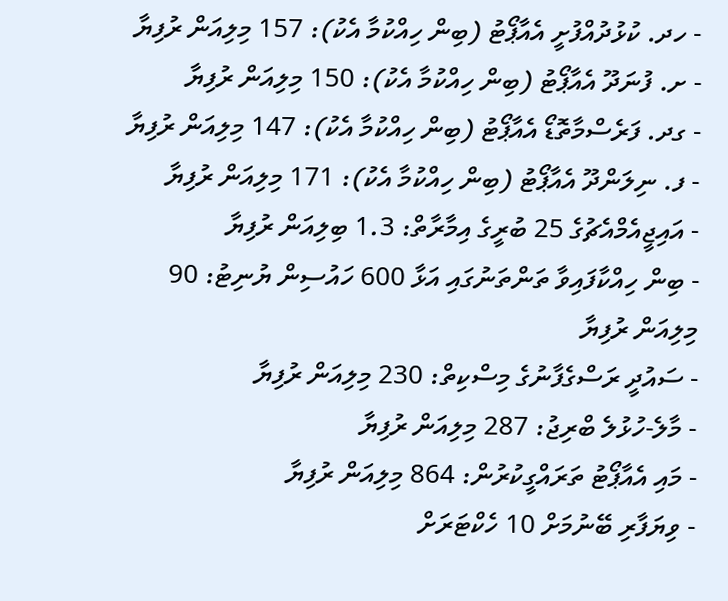- ހދ. ކުޅުދުއްފުށީ އެއާޕޯޓު (ބިން ހިއްކުމާ އެކު): 157 މިލިއަން ރުފިޔާ
- ށ. ފުނަދޫ އެއާޕޯޓު (ބިން ހިއްކުމާ އެކު): 150 މިލިއަން ރުފިޔާ
- ގދ. ފަރެސްމާތޮޑޯ އެއާޕޯޓު (ބިން ހިއްކުމާ އެކު): 147 މިލިއަން ރުފިޔާ
- ފ. ނިލަންދޫ އެއާޕޯޓު (ބިން ހިއްކުމާ އެކު): 171 މިލިއަން ރުފިޔާ
- އައިޖީއެމްއެޗުގެ 25 ބުރީގެ އިމާރާތް: 1.3 ބިލިއަން ރުފިޔާ
- ބިން ހިއްކާފައިވާ ތަންތަނުގައި އަޅާ 600 ހައުސިން ޔުނިޓު: 90 މިލިއަން ރުފިޔާ
- ސައުދީ ރަސްގެފާނުގެ މިސްކިތް: 230 މިލިއަން ރުފިޔާ
- މާލެ-ހުޅުލެ ބްރިޖު: 287 މިލިއަން ރުފިޔާ
- މައި އެއާޕޯޓު ތަރައްގީކުރުން: 864 މިލިއަން ރުފިޔާ
- ވިޔަފާރި ބޭނުމަށް 10 ހެކްޓަރަށް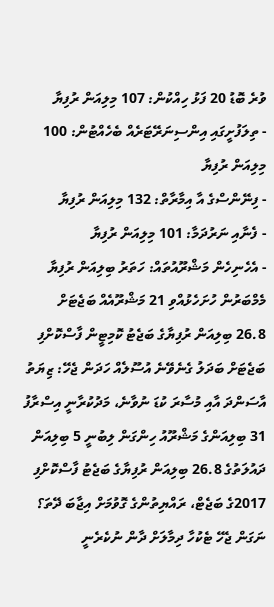ވުރެ ބޮޑު 20 ފަޅު ހިއްކުން: 107 މިލިއަން ރުފިޔާ
- ތިލަފުށީގައި އިންސިނަރޭޓަރެއް ބެހެއްޓުން: 100 މިލިއަން ރުފިޔާ
- ފިނޭންސްގެ އާ އިމާރާތް: 132 މިލިއަން ރުފިޔާ
- ފެނާއި ނަރުދަމާ: 101 މިލިއަން ރުފިޔާ
- އެހެނިހެން މަޝްރޫއުތައް: ހަތަރު ބިލިއަން ރުފިޔާ
މެމްބަރުން ހުށަހެޅުއްވި 21 މަޝްރޫއެއް ބަޖެޓަށް
26.8 ބިލިއަން ރުފިޔާގެ ބަޖެޓު ކޮމިޓީން ފާސްކޮށްފި
ބަޖެޓަށް ބަދަލު ގެނެވޭނެ އުސޫލެއް ހަދަން ޖެހޭ: ޒިޔަތު
އާސަންދަ އާއި މުސާރަ ކުޑަ ނުވާނެ، މަދުކުރާނީ އިސްރާފު
31 ބިލިއަންގެ މަޝްރޫއު ހިންގަން ލިބުނީ 5 ބިލިއަން
ދައުލަތުގެ 26.8 ބިލިއަން ރުފިޔާގެ ބަޖެޓު ފާސްކޮށްފި
2017ގެ ބަޖެޓް، ރައްޔިތުންގެ ގޮވުމަށް އިޖާބަ ދޭތަ؟
ނަގަން ޖެހޭ ޓެކުހާ ދިމާލަށް ދާން ނުކެރެނީ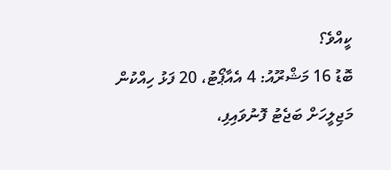ކީއްވެ؟
ބޮޑު 16 މަޝްރޫއު: 4 އެއާޕޯޓު، 20 ފަޅު ހިއްކުން
މަޖިލީހަށް ބަޖެޓު ފޮނުވައިފި،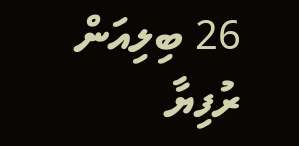26 ބިލިއަން ރުފިޔާ